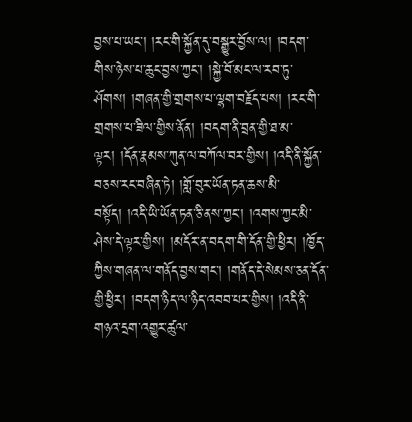བྱས་པ་ཡང་། །རང་གི་སྐྱོན་དུ་བསྒྱུར་བྱོས་ལ། །བདག་གིས་ཉེས་པ་ཆུང་བྱས་ཀྱང་། །སྐྱེ་བོ་མང་ལ་རབ་ཏུ་ཤོགས། །གཞན་གྱི་གྲགས་པ་ལྷག་བརྗོད་པས། །རང་གི་གྲགས་པ་ཟིལ་གྱིས་ནོན། །བདག་ནི་བྲན་གྱི་ཐ་མ་ལྟར། །དོན་རྣམས་ཀུན་ལ་བཀོལ་བར་གྱིས། །འདི་ནི་སྐྱོན་བཅས་རང་བཞིན་ཏེ། །གློ་བུར་ཡོན་ཏན་ཆས་མི་བསྟོད། །འདི་ཡི་ཡོན་ཏན་ཅི་ནས་ཀྱང་། །འགས་ཀྱང་མི་ཤེས་དེ་ལྟར་གྱིས། །མདོར་ན་བདག་གི་དོན་གྱི་ཕྱིར། །ཁྱོད་ཀྱིས་གཞན་ལ་གནོད་བྱས་གང་། །གནོད་དེ་སེམས་ཅན་དོན་གྱི་ཕྱིར། །བདག་ཉིད་ལ་ཉིད་འབབ་པར་གྱིས། །འདི་ནི་གཉའ་དྲག་འགྱུར་ཚུལ་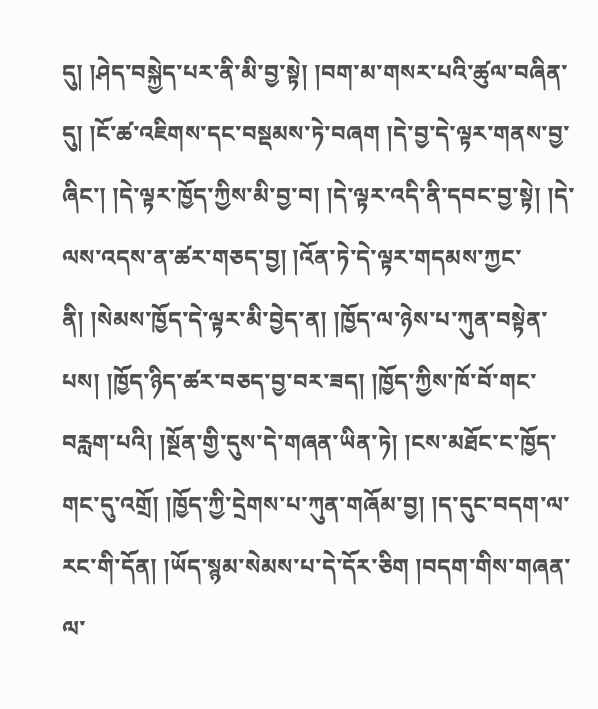དུ། །ཤེད་བསྐྱེད་པར་ནི་མི་བྱ་སྟེ། །བག་མ་གསར་པའི་ཚུལ་བཞིན་དུ། །ངོ་ཚ་འཇིགས་དང་བསྡམས་ཏེ་བཞག །དེ་བྱ་དེ་ལྟར་གནས་བྱ་ཞིང་། །དེ་ལྟར་ཁྱོད་ཀྱིས་མི་བྱ་བ། །དེ་ལྟར་འདི་ནི་དབང་བྱ་སྟེ། །དེ་ལས་འདས་ན་ཚར་གཅད་བྱ། །འོན་ཏེ་དེ་ལྟར་གདམས་ཀྱང་ནི། །སེམས་ཁྱོད་དེ་ལྟར་མི་བྱེད་ན། །ཁྱོད་ལ་ཉེས་པ་ཀུན་བསྟེན་པས། །ཁྱོད་ཉིད་ཚར་བཅད་བྱ་བར་ཟད། །ཁྱོད་ཀྱིས་ཁོ་བོ་གང་བརླག་པའི། །སྔོན་གྱི་དུས་དེ་གཞན་ཡིན་ཏེ། །ངས་མཐོང་ང་ཁྱོད་གང་དུ་འགྲོ། །ཁྱོད་ཀྱི་དྲེགས་པ་ཀུན་གཞོམ་བྱ། །ད་དུང་བདག་ལ་རང་གི་དོན། །ཡོད་སྙམ་སེམས་པ་དེ་དོར་ཅིག །བདག་གིས་གཞན་ལ་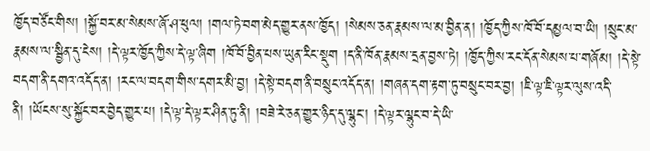ཁྱོད་བཙོང་གིས། །སྐྱོ་བར་མ་སེམས་ཞོ་ཤ་ཕུལ། །གལ་ཏེ་བག་མེད་གྱུར་ནས་ཁྱོད། །སེམས་ཅན་རྣམས་ལ་མ་བྱིན་ན། །ཁྱོད་ཀྱིས་ཁོ་བོ་དམྱལ་བ་ཡི། །སྲུང་མ་རྣམས་ལ་སྦྱིན་དུ་ངེས། །དེ་ལྟར་ཁྱོད་ཀྱིས་དེ་ལྟ་ཞིག །ཁོ་བོ་བྱིན་པས་ཡུན་རིང་སྡུག །ད་ནི་ཁོན་རྣམས་དྲན་བྱས་ཏེ། །ཁྱོད་ཀྱིས་རང་དོན་སེམས་པ་གཞོམ། །དེ་སྟེ་བདག་ནི་དགའ་འདོད་ན། །རང་ལ་བདག་གིས་དགར་མི་བྱ། །དེ་སྟེ་བདག་ནི་བསྲུང་འདོད་ན། །གཞན་དག་རྟག་ཏུ་བསྲུང་བར་བྱ། །ཇི་ལྟ་ཇི་ལྟར་ལུས་འདི་ནི། །ཡོངས་སུ་སྐྱོང་བར་བྱེད་གྱུར་པ། །དེ་ལྟ་དེ་ལྟར་ཤིན་ཏུ་ནི། །བཟེ་རེ་ཅན་གྱུར་ཉིད་དུ་ལྷུང་། །དེ་ལྟར་ལྷུང་བ་དེ་ཡི་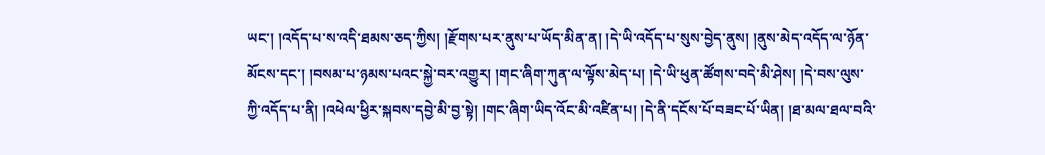ཡང་། །འདོད་པ་ས་འདི་ཐམས་ཅད་ཀྱིས། །རྫོགས་པར་ནུས་པ་ཡོད་མིན་ན། །དེ་ཡི་འདོད་པ་སུས་བྱེད་ནུས། །ནུས་མེད་འདོད་ལ་ཉོན་མོངས་དང་། །བསམ་པ་ཉམས་པའང་སྐྱེ་བར་འགྱུར། །གང་ཞིག་ཀུན་ལ་ལྟོས་མེད་པ། །དེ་ཡི་ཕུན་ཚོགས་བདེ་མི་ཤེས། །དེ་བས་ལུས་ཀྱི་འདོད་པ་ནི། །འཕེལ་ཕྱིར་སྐབས་དབྱེ་མི་བྱ་སྟེ། །གང་ཞིག་ཡིད་འོང་མི་འཛིན་པ། །དེ་ནི་དངོས་པོ་བཟང་པོ་ཡིན། །ཐ་མལ་ཐལ་བའི་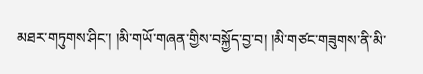མཐར་གཏུགས་ཤིང་། །མི་གཡོ་གཞན་གྱིས་བསྐྱོད་བྱ་བ། །མི་གཙང་གཟུགས་ནི་མི་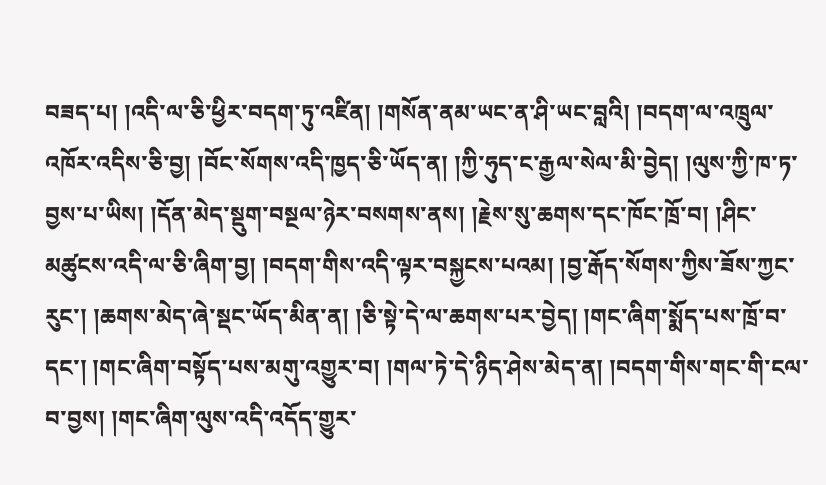བཟད་པ། །འདི་ལ་ཅི་ཕྱིར་བདག་ཏུ་འཛིན། །གསོན་ནམ་ཡང་ན་ཤི་ཡང་བླའི། །བདག་ལ་འཁྲུལ་འཁོར་འདིས་ཅི་བྱ། །བོང་སོགས་འདི་ཁྱད་ཅི་ཡོད་ན། །ཀྱི་ཧུད་ང་རྒྱལ་སེལ་མི་བྱེད། །ལུས་ཀྱི་ཁ་ཏ་བྱས་པ་ཡིས། །དོན་མེད་སྡུག་བསྔལ་ཉེར་བསགས་ནས། །རྗེས་སུ་ཆགས་དང་ཁོང་ཁྲོ་བ། །ཤིང་མཚུངས་འདི་ལ་ཅི་ཞིག་བྱ། །བདག་གིས་འདི་ལྟར་བསྐྱངས་པའམ། །བྱ་རྒོད་སོགས་ཀྱིས་ཟོས་ཀྱང་རུང་། །ཆགས་མེད་ཞེ་སྡང་ཡོད་མིན་ན། །ཅི་སྟེ་དེ་ལ་ཆགས་པར་བྱེད། །གང་ཞིག་སྨོད་པས་ཁྲོ་བ་དང་། །གང་ཞིག་བསྟོད་པས་མགུ་འགྱུར་བ། །གལ་ཏེ་དེ་ཉིད་ཤེས་མེད་ན། །བདག་གིས་གང་གི་ངལ་བ་བྱས། །གང་ཞིག་ལུས་འདི་འདོད་གྱུར་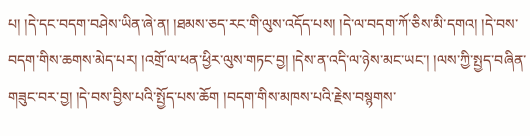པ། །དེ་དང་བདག་བཤེས་ཡིན་ཞེ་ན། །ཐམས་ཅད་རང་གི་ལུས་འདོད་པས། །དེ་ལ་བདག་ཀོ་ཅིས་མི་དགའ། །དེ་བས་བདག་གིས་ཆགས་མེད་པར། །འགྲོ་ལ་ཕན་ཕྱིར་ལུས་གཏང་བྱ། །དེས་ན་འདི་ལ་ཉེས་མང་ཡང་། །ལས་ཀྱི་སྤྱད་བཞིན་གཟུང་བར་བྱ། །དེ་བས་བྱིས་པའི་སྤྱོད་པས་ཆོག །བདག་གིས་མཁས་པའི་རྗེས་བསྙགས་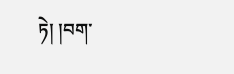ཏེ། །བག་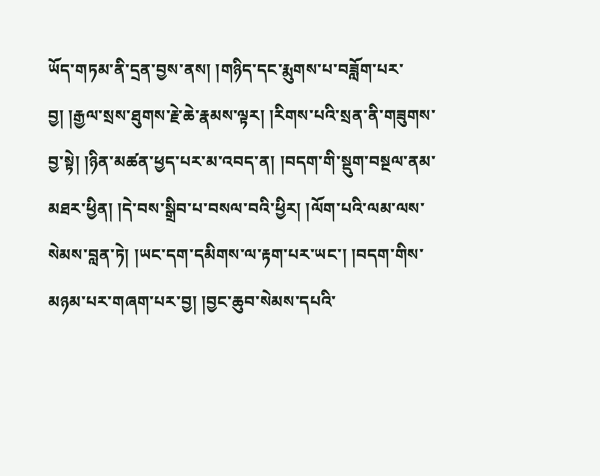ཡོད་གཏམ་ནི་དྲན་བྱས་ནས། །གཉིད་དང་རྨུགས་པ་བཟློག་པར་བྱ། །རྒྱལ་སྲས་ཐུགས་རྗེ་ཆེ་རྣམས་ལྟར། །རིགས་པའི་སྲན་ནི་གཟུགས་བྱ་སྟེ། །ཉིན་མཚན་ཕྱད་པར་མ་འབད་ན། །བདག་གི་སྡུག་བསྔལ་ནམ་མཐར་ཕྱིན། །དེ་བས་སྒྲིབ་པ་བསལ་བའི་ཕྱིར། །ལོག་པའི་ལམ་ལས་སེམས་བླན་ཏེ། །ཡང་དག་དམིགས་ལ་རྟག་པར་ཡང་། །བདག་གིས་མཉམ་པར་གཞག་པར་བྱ། །བྱང་ཆུབ་སེམས་དཔའི་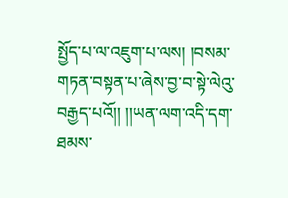སྤྱོད་པ་ལ་འཇུག་པ་ལས། །བསམ་གཏན་བསྟན་པ་ཞེས་བྱ་བ་སྟེ་ལེའུ་བརྒྱད་པའོ།། །།ཡན་ལག་འདི་དག་ཐམས་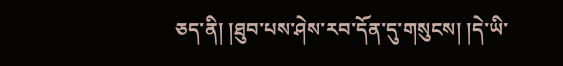ཅད་ནི། །ཐུབ་པས་ཤེས་རབ་དོན་དུ་གསུངས། །དེ་ཡི་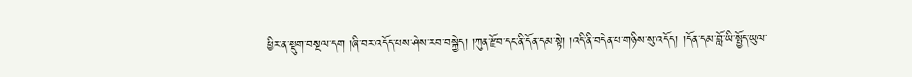ཕྱིར་ན་སྡུག་བསྔལ་དག །ཞི་བར་འདོད་པས་ཤེས་རབ་བསྐྱེད། །ཀུན་རྫོབ་དང་ནི་དོན་དམ་སྟེ། །འདི་ནི་བདེན་པ་གཉིས་སུ་འདོད། །དོན་དམ་བློ་ཡི་སྤྱོད་ཡུལ་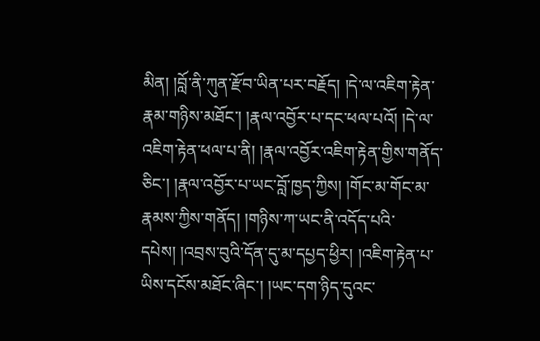མིན། །བློ་ནི་ཀུན་རྫོབ་ཡིན་པར་བརྗོད། །དེ་ལ་འཇིག་རྟེན་རྣམ་གཉིས་མཐོང་། །རྣལ་འབྱོར་པ་དང་ཕལ་པའོ། །དེ་ལ་འཇིག་རྟེན་ཕལ་པ་ནི། །རྣལ་འབྱོར་འཇིག་རྟེན་གྱིས་གནོད་ཅིང་། །རྣལ་འབྱོར་པ་ཡང་བློ་ཁྱད་ཀྱིས། །གོང་མ་གོང་མ་རྣམས་ཀྱིས་གནོད། །གཉིས་ཀ་ཡང་ནི་འདོད་པའི་དཔེས། །འབྲས་བུའི་དོན་དུ་མ་དཔྱད་ཕྱིར། །འཇིག་རྟེན་པ་ཡིས་དངོས་མཐོང་ཞིང་། །ཡང་དག་ཉིད་དུའང་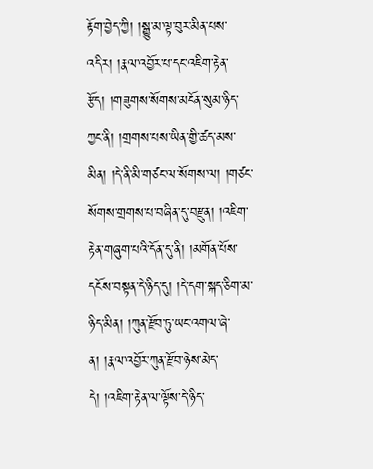རྟོག་བྱེད་ཀྱི། །སྒྱུ་མ་ལྟ་བུར་མིན་པས་འདིར། །རྣལ་འབྱོར་པ་དང་འཇིག་རྟེན་རྩོད། །གཟུགས་སོགས་མངོན་སུམ་ཉིད་ཀྱང་ནི། །གྲགས་པས་ཡིན་གྱི་ཚད་མས་མིན། །དེ་ནི་མི་གཙང་ལ་སོགས་ལ། །གཙང་སོགས་གྲགས་པ་བཞིན་དུ་བརྫུན། །འཇིག་རྟེན་གཞུག་པའི་དོན་དུ་ནི། །མགོན་པོས་དངོས་བསྟན་དེ་ཉིད་དུ། །དེ་དག་སྐད་ཅིག་མ་ཉིད་མིན། །ཀུན་རྫོབ་ཏུ་ཡང་འགལ་ཞེ་ན། །རྣལ་འབྱོར་ཀུན་རྫོབ་ཉེས་མེད་དེ། །འཇིག་རྟེན་ལ་ལྟོས་དེ་ཉིད་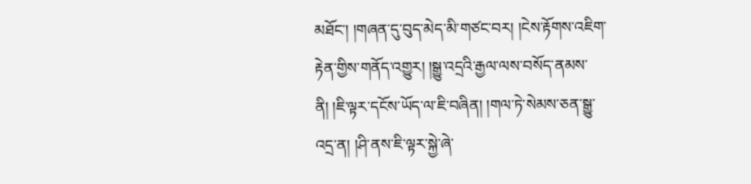མཐོང་། །གཞན་དུ་བུད་མེད་མི་གཙང་བར། །ངེས་རྟོགས་འཇིག་རྟེན་གྱིས་གནོད་འགྱུར། །སྒྱུ་འདྲའི་རྒྱལ་ལས་བསོད་ནམས་ནི། །ཇི་ལྟར་དངོས་ཡོད་ལ་ཇི་བཞིན། །གལ་ཏེ་སེམས་ཅན་སྒྱུ་འདྲ་ན། །ཤི་ནས་ཇི་ལྟར་སྐྱེ་ཞེ་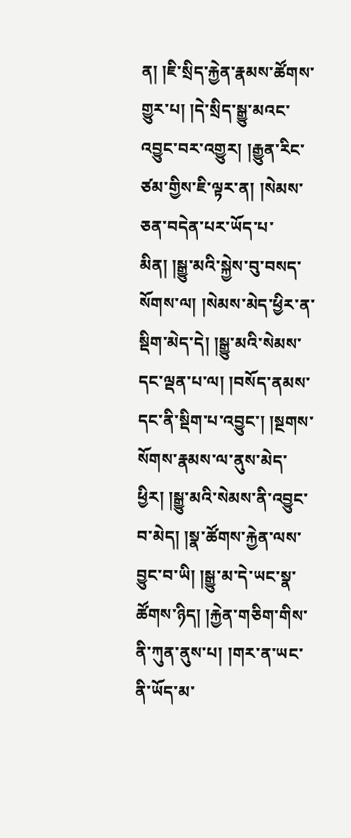ན། །ཇི་སྲིད་རྐྱེན་རྣམས་ཚོགས་གྱུར་པ། །དེ་སྲིད་སྒྱུ་མའང་འབྱུང་བར་འགྱུར། །རྒྱུན་རིང་ཙམ་གྱིས་ཇི་ལྟར་ན། །སེམས་ཅན་བདེན་པར་ཡོད་པ་མིན། །སྒྱུ་མའི་སྐྱེས་བུ་བསད་སོགས་ལ། །སེམས་མེད་ཕྱིར་ན་སྡིག་མེད་དེ། །སྒྱུ་མའི་སེམས་དང་ལྡན་པ་ལ། །བསོད་ནམས་དང་ནི་སྡིག་པ་འབྱུང་། །སྔགས་སོགས་རྣམས་ལ་ནུས་མེད་ཕྱིར། །སྒྱུ་མའི་སེམས་ནི་འབྱུང་བ་མེད། །སྣ་ཚོགས་རྐྱེན་ལས་བྱུང་བ་ཡི། །སྒྱུ་མ་དེ་ཡང་སྣ་ཚོགས་ཉིད། །རྐྱེན་གཅིག་གིས་ནི་ཀུན་ནུས་པ། །གར་ན་ཡང་ནི་ཡོད་མ་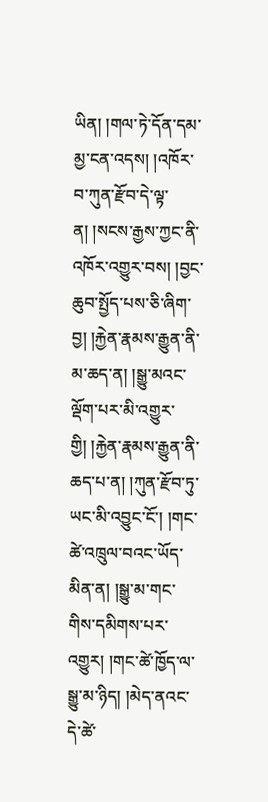ཡིན། །གལ་ཏེ་དོན་དམ་མྱ་ངན་འདས། །འཁོར་བ་ཀུན་རྫོབ་དེ་ལྟ་ན། །སངས་རྒྱས་ཀྱང་ནི་འཁོར་འགྱུར་བས། །བྱང་ཆུབ་སྤྱོད་པས་ཅི་ཞིག་བྱ། །རྐྱེན་རྣམས་རྒྱུན་ནི་མ་ཆད་ན། །སྒྱུ་མའང་ལྡོག་པར་མི་འགྱུར་གྱི། །རྐྱེན་རྣམས་རྒྱུན་ནི་ཆད་པ་ན། །ཀུན་རྫོབ་ཏུ་ཡང་མི་འབྱུང་ངོ་། །གང་ཚེ་འཁྲུལ་བའང་ཡོད་མིན་ན། །སྒྱུ་མ་གང་གིས་དམིགས་པར་འགྱུར། །གང་ཚེ་ཁྱོད་ལ་སྒྱུ་མ་ཉིད། །མེད་ནའང་དེ་ཚེ་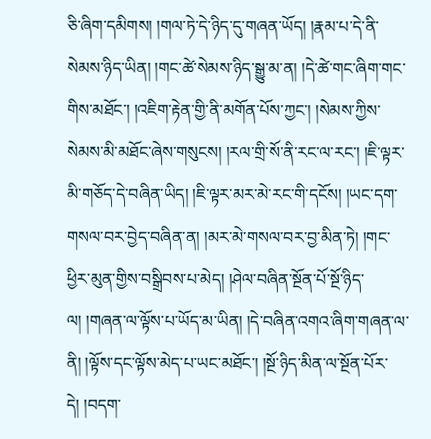ཅི་ཞིག་དམིགས། །གལ་ཏེ་དེ་ཉིད་དུ་གཞན་ཡོད། །རྣམ་པ་དེ་ནི་སེམས་ཉིད་ཡིན། །གང་ཚེ་སེམས་ཉིད་སྒྱུ་མ་ན། །དེ་ཚེ་གང་ཞིག་གང་གིས་མཐོང་། །འཇིག་རྟེན་གྱི་ནི་མགོན་པོས་ཀྱང་། །སེམས་ཀྱིས་སེམས་མི་མཐོང་ཞེས་གསུངས། །རལ་གྲི་སོ་ནི་རང་ལ་རང་། །ཇི་ལྟར་མི་གཅོད་དེ་བཞིན་ཡིད། །ཇི་ལྟར་མར་མེ་རང་གི་དངོས། །ཡང་དག་གསལ་བར་བྱེད་བཞིན་ན། །མར་མེ་གསལ་བར་བྱ་མིན་ཏེ། །གང་ཕྱིར་མུན་གྱིས་བསྒྲིབས་པ་མེད། །ཤེལ་བཞིན་སྔོན་པོ་སྔོ་ཉིད་ལ། །གཞན་ལ་ལྟོས་པ་ཡོད་མ་ཡིན། །དེ་བཞིན་འགའ་ཞིག་གཞན་ལ་ནི། །ལྟོས་དང་ལྟོས་མེད་པ་ཡང་མཐོང་། །སྔོ་ཉིད་མིན་ལ་སྔོན་པོར་དེ། །བདག་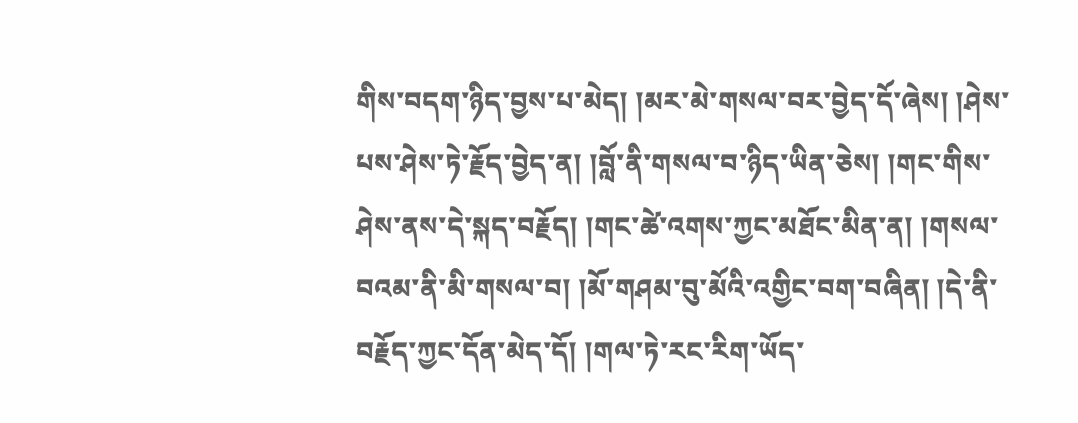གིས་བདག་ཉིད་བྱས་པ་མེད། །མར་མེ་གསལ་བར་བྱེད་དོ་ཞེས། །ཤེས་པས་ཤེས་ཏེ་རྗོད་བྱེད་ན། །བློ་ནི་གསལ་བ་ཉིད་ཡིན་ཅེས། །གང་གིས་ཤེས་ནས་དེ་སྐད་བརྗོད། །གང་ཚེ་འགས་ཀྱང་མཐོང་མིན་ན། །གསལ་བའམ་ནི་མི་གསལ་བ། །མོ་གཤམ་བུ་མོའི་འགྱིང་བག་བཞིན། །དེ་ནི་བརྗོད་ཀྱང་དོན་མེད་དོ། །གལ་ཏེ་རང་རིག་ཡོད་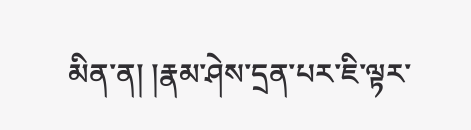མིན་ན། །རྣམ་ཤེས་དྲན་པར་ཇི་ལྟར་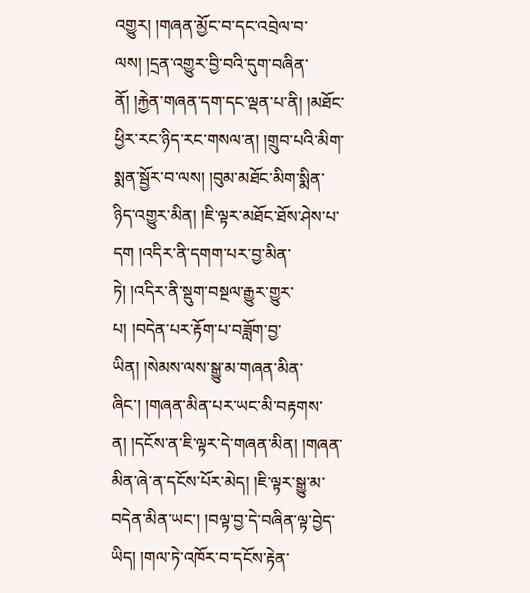འགྱུར། །གཞན་མྱོང་བ་དང་འབྲེལ་བ་ལས། །དྲན་འགྱུར་བྱི་བའི་དུག་བཞིན་ནོ། །རྐྱེན་གཞན་དག་དང་ལྡན་པ་ནི། །མཐོང་ཕྱིར་རང་ཉིད་རང་གསལ་ན། །གྲུབ་པའི་མིག་སྨན་སྦྱོར་བ་ལས། །བུམ་མཐོང་མིག་སྨིན་ཉིད་འགྱུར་མིན། །ཇི་ལྟར་མཐོང་ཐོས་ཤེས་པ་དག །འདིར་ནི་དགག་པར་བྱ་མིན་ཏེ། །འདིར་ནི་སྡུག་བསྔལ་རྒྱུར་གྱུར་པ། །བདེན་པར་རྟོག་པ་བཟློག་བྱ་ཡིན། །སེམས་ལས་སྒྱུ་མ་གཞན་མིན་ཞིང་། །གཞན་མིན་པར་ཡང་མི་བརྟགས་ན། །དངོས་ན་ཇི་ལྟར་དེ་གཞན་མིན། །གཞན་མིན་ཞེ་ན་དངོས་པོར་མེད། །ཇི་ལྟར་སྒྱུ་མ་བདེན་མིན་ཡང་། །བལྟ་བྱ་དེ་བཞིན་ལྟ་བྱེད་ཡིད། །གལ་ཏེ་འཁོར་བ་དངོས་རྟེན་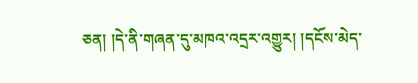ཅན། །དེ་ནི་གཞན་དུ་མཁའ་འདྲར་འགྱུར། །དངོས་མེད་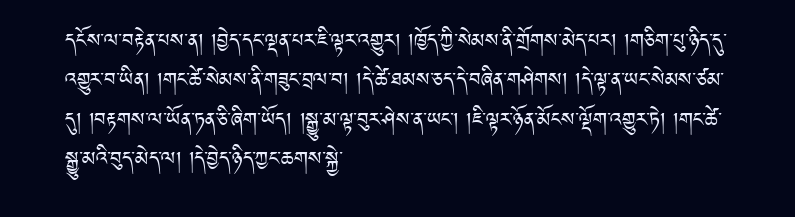དངོས་ལ་བརྟེན་པས་ན། །བྱེད་དང་ལྡན་པར་ཇི་ལྟར་འགྱུར། །ཁྱོད་ཀྱི་སེམས་ནི་གྲོགས་མེད་པར། །གཅིག་པུ་ཉིད་དུ་འགྱུར་བ་ཡིན། །གང་ཚེ་སེམས་ནི་གཟུང་བྲལ་བ། །དེ་ཚེ་ཐམས་ཅད་དེ་བཞིན་གཤེགས། །དེ་ལྟ་ན་ཡང་སེམས་ཙམ་དུ། །བརྟགས་ལ་ཡོན་ཏན་ཅི་ཞིག་ཡོད། །སྒྱུ་མ་ལྟ་བུར་ཤེས་ན་ཡང་། །ཇི་ལྟར་ཉོན་མོངས་ལྡོག་འགྱུར་ཏེ། །གང་ཚེ་སྒྱུ་མའི་བུད་མེད་ལ། །དེ་བྱེད་ཉིད་ཀྱང་ཆགས་སྐྱེ་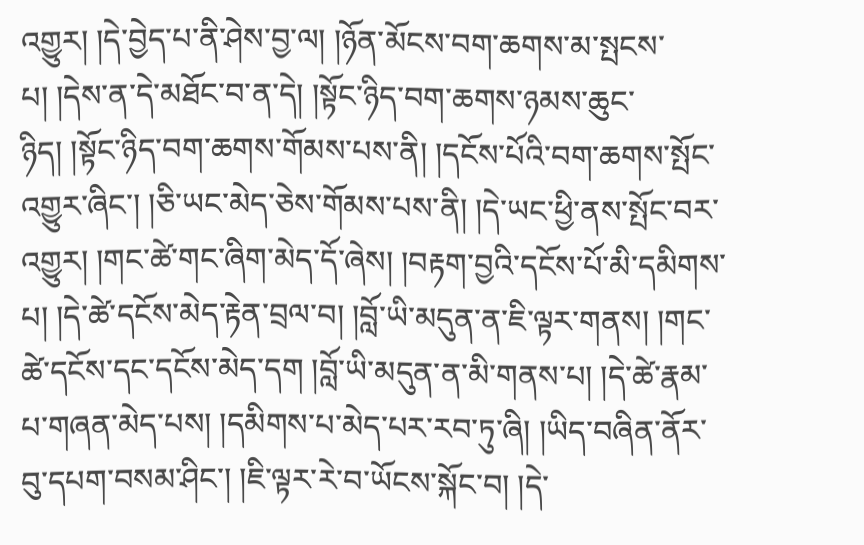འགྱུར། །དེ་བྱེད་པ་ནི་ཤེས་བྱ་ལ། །ཉོན་མོངས་བག་ཆགས་མ་སྤངས་པ། །དེས་ན་དེ་མཐོང་བ་ན་དེ། །སྟོང་ཉིད་བག་ཆགས་ཉམས་ཆུང་ཉིད། །སྟོང་ཉིད་བག་ཆགས་གོམས་པས་ནི། །དངོས་པོའི་བག་ཆགས་སྤོང་འགྱུར་ཞིང་། །ཅི་ཡང་མེད་ཅེས་གོམས་པས་ནི། །དེ་ཡང་ཕྱི་ནས་སྤོང་བར་འགྱུར། །གང་ཚེ་གང་ཞིག་མེད་དོ་ཞེས། །བརྟག་བྱའི་དངོས་པོ་མི་དམིགས་པ། །དེ་ཚེ་དངོས་མེད་རྟེན་བྲལ་བ། །བློ་ཡི་མདུན་ན་ཇི་ལྟར་གནས། །གང་ཚེ་དངོས་དང་དངོས་མེད་དག །བློ་ཡི་མདུན་ན་མི་གནས་པ། །དེ་ཚེ་རྣམ་པ་གཞན་མེད་པས། །དམིགས་པ་མེད་པར་རབ་ཏུ་ཞི། །ཡིད་བཞིན་ནོར་བུ་དཔག་བསམ་ཤིང་། །ཇི་ལྟར་རེ་བ་ཡོངས་སྐོང་བ། །དེ་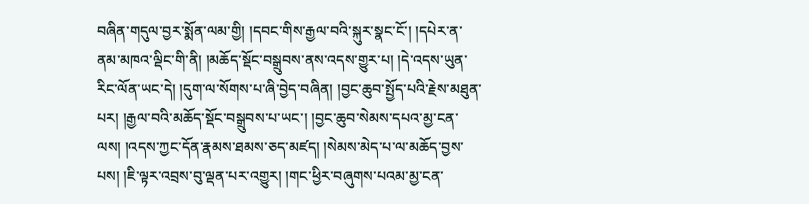བཞིན་གདུལ་བྱར་སྨོན་ལམ་གྱི། །དབང་གིས་རྒྱལ་བའི་སྐུར་སྣང་ངོ་། །དཔེར་ན་ནམ་མཁའ་ལྡིང་གི་ནི། །མཆོད་སྡོང་བསྒྲུབས་ནས་འདས་གྱུར་པ། །དེ་འདས་ཡུན་རིང་ལོན་ཡང་དེ། །དུག་ལ་སོགས་པ་ཞི་བྱེད་བཞིན། །བྱང་ཆུབ་སྤྱོད་པའི་རྗེས་མཐུན་པར། །རྒྱལ་བའི་མཆོད་སྡོང་བསྒྲུབས་པ་ཡང་། །བྱང་ཆུབ་སེམས་དཔའ་མྱ་ངན་ལས། །འདས་ཀྱང་དོན་རྣམས་ཐམས་ཅད་མཛད། །སེམས་མེད་པ་ལ་མཆོད་བྱས་པས། །ཇི་ལྟར་འབྲས་བུ་ལྡན་པར་འགྱུར། །གང་ཕྱིར་བཞུགས་པའམ་མྱ་ངན་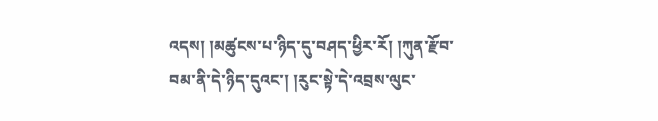འདས། །མཚུངས་པ་ཉིད་དུ་བཤད་ཕྱིར་རོ། །ཀུན་རྫོབ་བམ་ནི་དེ་ཉིད་དུའང་། །རུང་སྟེ་དེ་འབྲས་ལུང་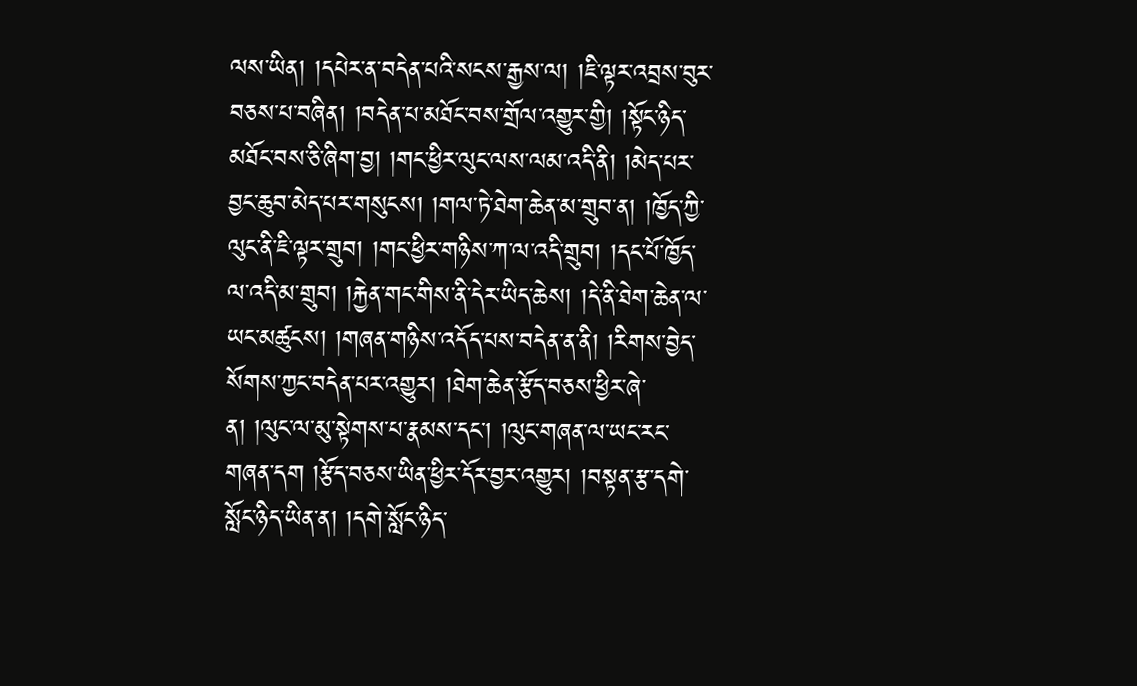ལས་ཡིན། །དཔེར་ན་བདེན་པའི་སངས་རྒྱས་ལ། །ཇི་ལྟར་འབྲས་བུར་བཅས་པ་བཞིན། །བདེན་པ་མཐོང་བས་གྲོལ་འགྱུར་གྱི། །སྟོང་ཉིད་མཐོང་བས་ཅི་ཞིག་བྱ། །གང་ཕྱིར་ལུང་ལས་ལམ་འདི་ནི། །མེད་པར་བྱང་ཆུབ་མེད་པར་གསུངས། །གལ་ཏེ་ཐེག་ཆེན་མ་གྲུབ་ན། །ཁྱོད་ཀྱི་ལུང་ནི་ཇི་ལྟར་གྲུབ། །གང་ཕྱིར་གཉིས་ཀ་ལ་འདི་གྲུབ། །དང་པོ་ཁྱོད་ལ་འདི་མ་གྲུབ། །རྐྱེན་གང་གིས་ནི་དེར་ཡིད་ཆེས། །དེ་ནི་ཐེག་ཆེན་ལ་ཡང་མཚུངས། །གཞན་གཉིས་འདོད་པས་བདེན་ན་ནི། །རིགས་བྱེད་སོགས་ཀྱང་བདེན་པར་འགྱུར། །ཐེག་ཆེན་རྩོད་བཅས་ཕྱིར་ཞེ་ན། །ལུང་ལ་མུ་སྟེགས་པ་རྣམས་དང་། །ལུང་གཞན་ལ་ཡང་རང་གཞན་དག །རྩོད་བཅས་ཡིན་ཕྱིར་དོར་བྱར་འགྱུར། །བསྟན་རྩ་དགེ་སློང་ཉིད་ཡིན་ན། །དགེ་སློང་ཉིད་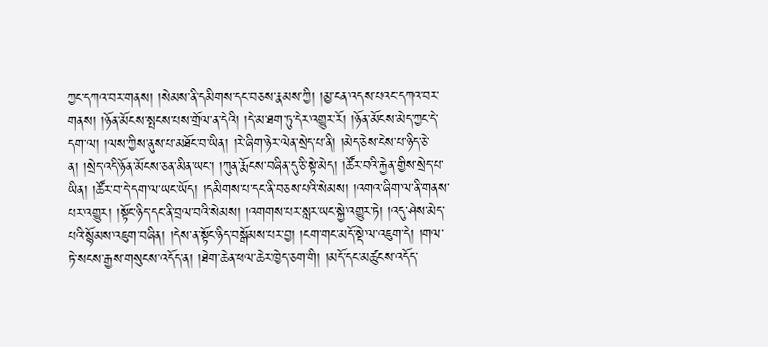ཀྱང་དཀའ་བར་གནས། །སེམས་ནི་དམིགས་དང་བཅས་རྣམས་ཀྱི། །མྱ་ངན་འདས་པའང་དཀའ་བར་གནས། །ཉོན་མོངས་སྤངས་པས་གྲོལ་ན་དེའི། །དེ་མ་ཐག་ཏུ་དེར་འགྱུར་རོ། །ཉོན་མོངས་མེད་ཀྱང་དེ་དག་ལ། །ལས་ཀྱིས་ནུས་པ་མཐོང་བ་ཡིན། །རེ་ཞིག་ཉེར་ལེན་སྲེད་པ་ནི། །མེད་ཅེས་ངེས་པ་ཉིད་ཅེ་ན། །སྲེད་འདི་ཉོན་མོངས་ཅན་མིན་ཡང་། །ཀུན་རྨོངས་བཞིན་དུ་ཅི་སྟེ་མེད། །ཚོར་བའི་རྐྱེན་གྱིས་སྲེད་པ་ཡིན། །ཚོར་བ་དེ་དག་ལ་ཡང་ཡོད། །དམིགས་པ་དང་ནི་བཅས་པའི་སེམས། །འགའ་ཞིག་ལ་ནི་གནས་པར་འགྱུར། །སྟོང་ཉིད་དང་ནི་བྲལ་བའི་སེམས། །འགགས་པར་སླར་ཡང་སྐྱེ་འགྱུར་ཏེ། །འདུ་ཤེས་མེད་པའི་སྙོམས་འཇུག་བཞིན། །དེས་ན་སྟོང་ཉིད་བསྒོམས་པར་བྱ། །ངག་གང་མདོ་སྡེ་ལ་འཇུག་དེ། །གལ་ཏེ་སངས་རྒྱས་གསུངས་འདོད་ན། །ཐེག་ཆེན་ཕལ་ཆེར་ཁྱེད་ཅག་གི། །མདོ་དང་མཚུངས་འདོད་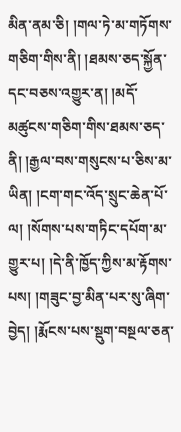མིན་ནམ་ཅི། །གལ་ཏེ་མ་གཏོགས་གཅིག་གིས་ནི། །ཐམས་ཅད་སྐྱོན་དང་བཅས་འགྱུར་ན། །མདོ་མཚུངས་གཅིག་གིས་ཐམས་ཅད་ནི། །རྒྱལ་བས་གསུངས་པ་ཅིས་མ་ཡིན། །ངག་གང་འོད་སྲུང་ཆེན་པོ་ལ། །སོགས་པས་གཏིང་དཔོག་མ་གྱུར་པ། །དེ་ནི་ཁྱོད་ཀྱིས་མ་རྟོགས་པས། །གཟུང་བྱ་མིན་པར་སུ་ཞིག་བྱེད། །རྨོངས་པས་སྡུག་བསྔལ་ཅན་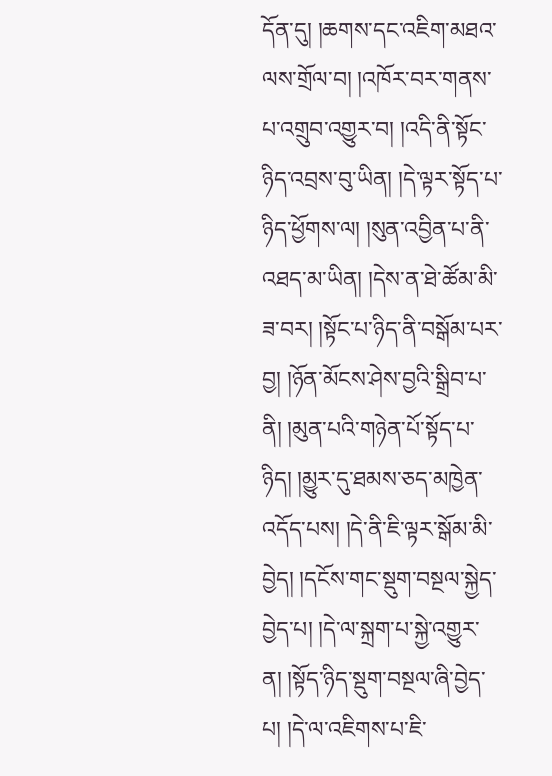དོན་དུ། །ཆགས་དང་འཇིག་མཐའ་ལས་གྲོལ་བ། །འཁོར་བར་གནས་པ་འགྲུབ་འགྱུར་བ། །འདི་ནི་སྟོང་ཉིད་འབྲས་བུ་ཡིན། །དེ་ལྟར་སྟོད་པ་ཉིད་ཕྱོགས་ལ། །སུན་འབྱིན་པ་ནི་འཐད་མ་ཡིན། །དེས་ན་ཐེ་ཚོམ་མི་ཟ་བར། །སྟོང་པ་ཉིད་ནི་བསྒོམ་པར་བྱ། །ཉོན་མོངས་ཤེས་བྱའི་སྒྲིབ་པ་ནི། །མུན་པའི་གཉེན་པོ་སྟོད་པ་ཉིད། །མྱུར་དུ་ཐམས་ཅད་མཁྱེན་འདོད་པས། །དེ་ནི་ཇི་ལྟར་སྒོམ་མི་བྱེད། །དངོས་གང་སྡུག་བསྔལ་སྐྱེད་བྱེད་པ། །དེ་ལ་སྐྲག་པ་སྐྱེ་འགྱུར་ན། །སྟོད་ཉིད་སྡུག་བསྔལ་ཞི་བྱེད་པ། །དེ་ལ་འཇིགས་པ་ཇི་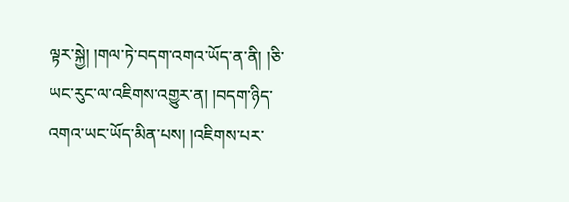ལྟར་སྐྱེ། །གལ་ཏེ་བདག་འགའ་ཡོད་ན་ནི། །ཅི་ཡང་རུང་ལ་འཇིགས་འགྱུར་ན། །བདག་ཉིད་འགའ་ཡང་ཡོད་མིན་པས། །འཇིགས་པར་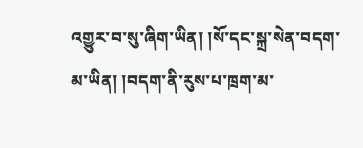འགྱུར་བ་སུ་ཞིག་ཡིན། །སོ་དང་སྐྲ་སེན་བདག་མ་ཡིན། །བདག་ནི་རུས་པ་ཁྲག་མ་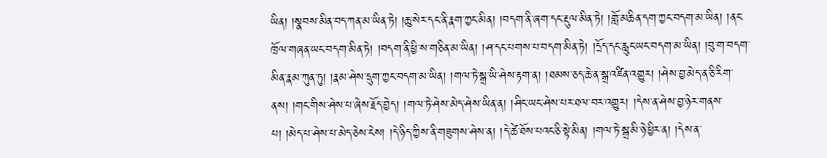ཡིན། །སྣབས་མིན་བད་ཀན་མ་ཡིན་ཏེ། །ཆུ་སེར་དང་ནི་རྣག་ཀྱང་མིན། །བདག་ནི་ཞག་དང་རྡུལ་མིན་ཏེ། །གློ་མཆིན་དག་ཀྱང་བདག་མ་ཡིན། །ནང་ཁྲོལ་གཞན་ཡང་བདག་མིན་ཏེ། །བདག་ནི་ཕྱི་ས་གཅིན་མ་ཡིན། །ཤ་དང་པགས་པ་བདག་མིན་ཏེ། །དྲོད་དང་རླུང་ཡང་བདག་མ་ཡིན། །བུ་ག་བདག་མིན་རྣམ་ཀུན་ཏུ། །རྣམ་ཤེས་དྲུག་ཀྱང་བདག་མ་ཡིན། །གལ་ཏེ་སྒྲ་ཡི་ཤེས་རྟག་ན། །ཐམས་ཅད་ཆེ་ན་སྒྲ་འཛིན་འགྱུར། །ཤེས་བྱ་མེད་ན་ཅི་རིག་ནས། །གང་གིས་ཤེས་པ་ཞེས་རྗོད་བྱེད། །གལ་ཏེ་ཤེས་མེད་ཤེས་ཡིན་ན། །ཤིང་ཡང་ཤེས་པར་ཐལ་བར་འགྱུར། །དེས་ན་ཤེས་བྱ་ཉེར་གནས་པ། །མེད་པ་ཤེས་པ་མེད་ཅེས་ངེས། །དེ་ཉིད་ཀྱིས་ནི་གཟུགས་ཤེས་ན། །དེ་ཚེ་ཐོས་པའང་ཅི་སྟེ་མིན། །གལ་ཏེ་སྒྲ་མི་ཉེ་ཕྱིར་ན། །དེས་ན་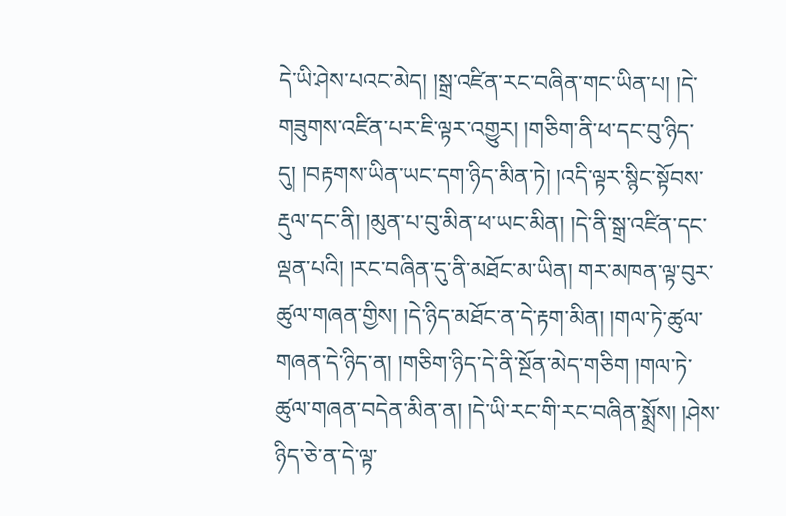དེ་ཡི་ཤེས་པའང་མེད། །སྒྲ་འཛིན་རང་བཞིན་གང་ཡིན་པ། །དེ་གཟུགས་འཛིན་པར་ཇི་ལྟར་འགྱུར། །གཅིག་ནི་ཕ་དང་བུ་ཉིད་དུ། །བརྟགས་ཡིན་ཡང་དག་ཉིད་མིན་ཏེ། །འདི་ལྟར་སྙིང་སྟོབས་རྡུལ་དང་ནི། །མུན་པ་བུ་མིན་ཕ་ཡང་མིན། །དེ་ནི་སྒྲ་འཛིན་དང་ལྡན་པའི། །རང་བཞིན་དུ་ནི་མཐོང་མ་ཡིན། གར་མཁན་ལྟ་བུར་ཚུལ་གཞན་གྱིས། །དེ་ཉིད་མཐོང་ན་དེ་རྟག་མིན། །གལ་ཏེ་ཚུལ་གཞན་དེ་ཉིད་ན། །གཅིག་ཉིད་དེ་ནི་སྔོན་མེད་གཅིག །གལ་ཏེ་ཚུལ་གཞན་བདེན་མིན་ན། །དེ་ཡི་རང་གི་རང་བཞིན་སྨྲོས། །ཤེས་ཉིད་ཅེ་ན་དེ་ལྟ་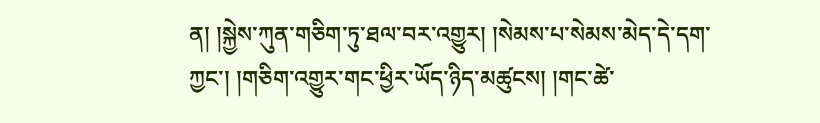ན། །སྐྱེས་ཀུན་གཅིག་ཏུ་ཐལ་བར་འགྱུར། །སེམས་པ་སེམས་མེད་དེ་དག་ཀྱང་། །གཅིག་འགྱུར་གང་ཕྱིར་ཡོད་ཉིད་མཚུངས། །གང་ཚེ་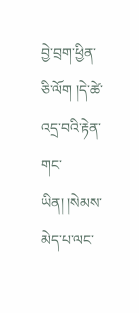བྱེ་བྲག་ཕྱིན་ཅི་ལོག །དེ་ཚེ་འདྲ་བའི་རྟེན་གང་ཡིན། །སེམས་མེད་པ་ལང་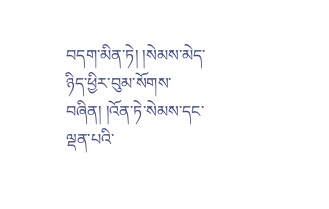བདག་མིན་ཏེ། །སེམས་མེད་ཉིད་ཕྱིར་བུམ་སོགས་བཞིན། །འོན་ཏེ་སེམས་དང་ལྡན་པའི་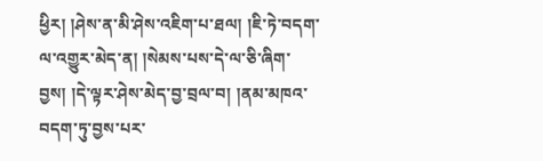ཕྱིར། །ཤེས་ན་མི་ཤེས་འཇིག་པ་ཐལ། །ཇི་ཏེ་བདག་ལ་འགྱུར་མེད་ན། །སེམས་པས་དེ་ལ་ཅི་ཞིག་བྱས། །དེ་ལྟར་ཤེས་མེད་བྱ་བྲལ་བ། །ནམ་མཁའ་བདག་ཏུ་བྱས་པར་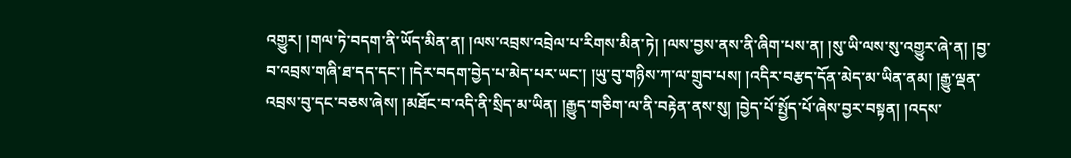འགྱུར། །གལ་ཏེ་བདག་ནི་ཡོད་མིན་ན། །ལས་འབྲས་འབྲེལ་པ་རིགས་མིན་ཏེ། །ལས་བྱས་ནས་ནི་ཞིག་པས་ན། །སུ་ཡི་ལས་སུ་འགྱུར་ཞེ་ན། །བྱ་བ་འབྲས་གཞི་ཐ་དད་དང་། །དེར་བདག་བྱེད་པ་མེད་པར་ཡང་། །ཡུ་བུ་གཉིས་ཀ་ལ་གྲུབ་པས། །འདིར་བརྩད་དོན་མེད་མ་ཡིན་ནམ། །རྒྱུ་ལྡན་འབྲས་བུ་དང་བཅས་ཞེས། །མཐོང་བ་འདི་ནི་སྲིད་མ་ཡིན། །རྒྱུད་གཅིག་ལ་ནི་བརྟེན་ནས་སུ། །བྱེད་པོ་སྤྱོད་པོ་ཞེས་བྱར་བསྟན། །འདས་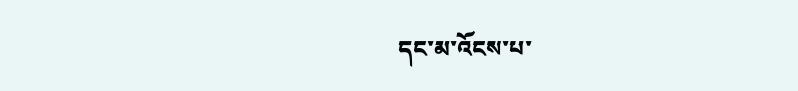དང་མ་འོངས་པ་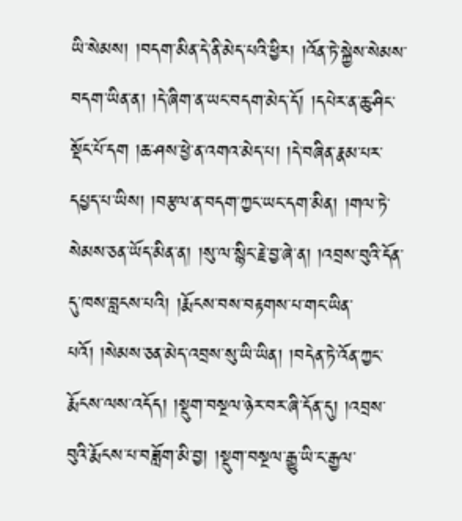ཡི་སེམས། །བདག་མིན་དེ་ནི་མེད་པའི་ཕྱིར། །འོན་ཏེ་སྐྱེས་སེམས་བདག་ཡིན་ན། །དེ་ཞིག་ན་ཡང་བདག་མེད་དོ། །དཔེར་ན་ཆུ་ཤིང་སྡོང་པོ་དག །ཆ་ཤས་ཕྱེ་ན་འགའ་མེད་པ། །དེ་བཞིན་རྣམ་པར་དཔྱད་པ་ཡིས། །བརྩལ་ན་བདག་ཀྱང་ཡང་དག་མིན། །གལ་ཏེ་སེམས་ཅན་ཡོད་མིན་ན། །སུ་ལ་སྙིང་རྗེ་བྱ་ཞེ་ན། །འབྲས་བུའི་དོན་དུ་ཁས་བླངས་པའི། །རྨོངས་བས་བརྟགས་པ་གང་ཡིན་པའོ། །སེམས་ཅན་མེད་འབྲས་སུ་ཡི་ཡིན། །བདེན་ཏེ་འོན་ཀྱང་རྨོངས་ལས་འདོད། །སྡུག་བསྔལ་ཉེར་བར་ཞི་དོན་དུ། །འབྲས་བུའི་རྨོངས་པ་བཟློག་མི་བྱ། །སྡུག་བསྔལ་རྒྱུ་ཡི་ང་རྒྱལ་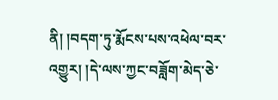ནི། །བདག་ཏུ་རྨོངས་པས་འཕེལ་བར་འགྱུར། །དེ་ལས་ཀྱང་བཟློག་མེད་ཅེ་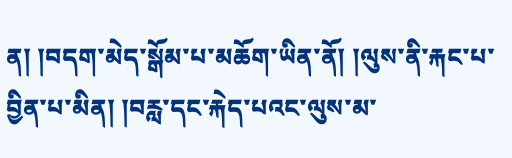ན། །བདག་མེད་སྒོམ་པ་མཆོག་ཡིན་ནོ། །ལུས་ནི་རྐང་པ་བྱིན་པ་མིན། །བརླ་དང་རྐེད་པའང་ལུས་མ་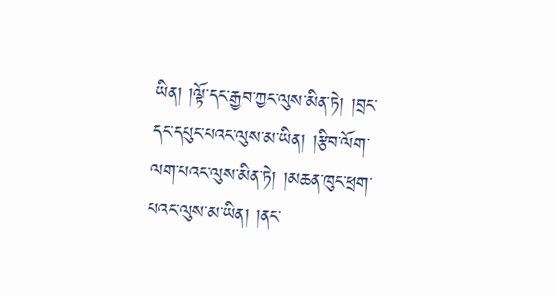ཡིན། །ལྟོ་དང་རྒྱབ་ཀྱང་ལུས་མིན་ཏེ། །བྲང་དང་དཔུང་པའང་ལུས་མ་ཡིན། །རྩིབ་ལོག་ལག་པའང་ལུས་མིན་ཏེ། །མཆན་ཁུང་ཕྲག་པའང་ལུས་མ་ཡིན། །ནང་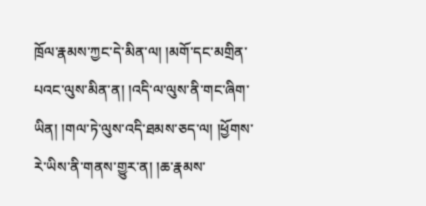ཁྲོལ་རྣམས་ཀྱང་དེ་མིན་ལ། །མགོ་དང་མགྲིན་པའང་ལུས་མིན་ན། །འདི་ལ་ལུས་ནི་གང་ཞིག་ཡིན། །གལ་ཏེ་ལུས་འདི་ཐམས་ཅད་ལ། །ཕྱོགས་རེ་ཡིས་ནི་གནས་གྱུར་ན། །ཆ་རྣམས་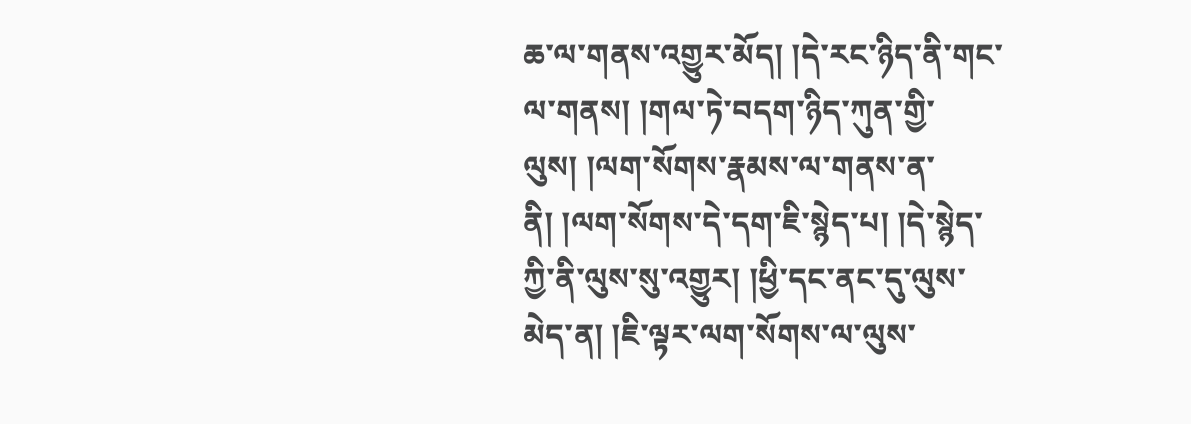ཆ་ལ་གནས་འགྱུར་མོད། །དེ་རང་ཉིད་ནི་གང་ལ་གནས། །གལ་ཏེ་བདག་ཉིད་ཀུན་གྱི་ལུས། །ལག་སོགས་རྣམས་ལ་གནས་ན་ནི། །ལག་སོགས་དེ་དག་ཇི་སྙེད་པ། །དེ་སྙེད་ཀྱི་ནི་ལུས་སུ་འགྱུར། །ཕྱི་དང་ནང་དུ་ལུས་མེད་ན། །ཇི་ལྟར་ལག་སོགས་ལ་ལུས་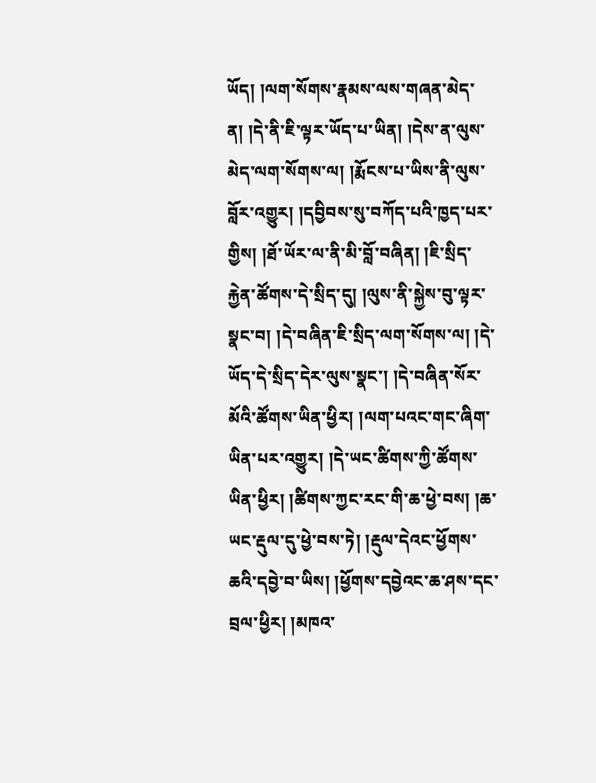ཡོད། །ལག་སོགས་རྣམས་ལས་གཞན་མེད་ན། །དེ་ནི་ཇི་ལྟར་ཡོད་པ་ཡིན། །དེས་ན་ལུས་མེད་ལག་སོགས་ལ། །རྨོངས་པ་ཡིས་ནི་ལུས་བློར་འགྱུར། །དབྱིབས་སུ་བཀོད་པའི་ཁྱད་པར་གྱིས། །ཐོ་ཡོར་ལ་ནི་མི་བློ་བཞིན། །ཇི་སྲིད་རྐྱེན་ཚོགས་དེ་སྲིད་དུ། །ལུས་ནི་སྐྱེས་བུ་ལྟར་སྣང་བ། །དེ་བཞིན་ཇི་སྲིད་ལག་སོགས་ལ། །དེ་ཡོད་དེ་སྲིད་དེར་ལུས་སྣང་། །དེ་བཞིན་སོར་མོའི་ཚོགས་ཡིན་ཕྱིར། །ལག་པའང་གང་ཞིག་ཡིན་པར་འགྱུར། །དེ་ཡང་ཚིགས་ཀྱི་ཚོགས་ཡིན་ཕྱིར། །ཚིགས་ཀྱང་རང་གི་ཆ་ཕྱེ་བས། །ཆ་ཡང་རྡུལ་དུ་ཕྱེ་བས་ཏེ། །རྡུལ་དེའང་ཕྱོགས་ཆའི་དབྱེ་བ་ཡིས། །ཕྱོགས་དབྱེའང་ཆ་ཤས་དང་བྲལ་ཕྱིར། །མཁའ་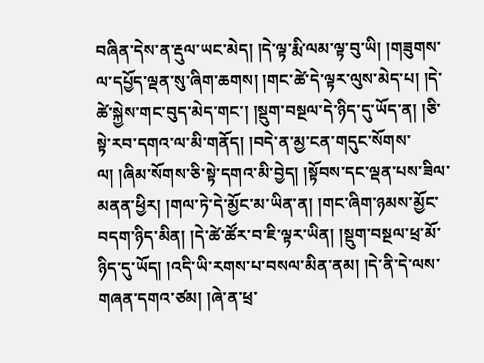བཞིན་དེས་ན་རྡུལ་ཡང་མེད། །དེ་ལྟ་རྨི་ལམ་ལྟ་བུ་ཡི། །གཟུགས་ལ་དཔྱོད་ལྡན་སུ་ཞིག་ཆགས། །གང་ཚེ་དེ་ལྟར་ལུས་མེད་པ། །དེ་ཚེ་སྐྱེས་གང་བུད་མེད་གང་། །སྡུག་བསྔལ་དེ་ཉིད་དུ་ཡོད་ན། །ཅི་སྟེ་རབ་དགའ་ལ་མི་གནོད། །བདེ་ན་མྱ་ངན་གདུང་སོགས་ལ། །ཞིམ་སོགས་ཅི་སྟེ་དགའ་མི་བྱེད། །སྟོབས་དང་ལྡན་པས་ཟིལ་མནན་ཕྱིར། །གལ་ཏེ་དེ་མྱོང་མ་ཡིན་ན། །གང་ཞིག་ཉམས་མྱོང་བདག་ཉིད་མིན། །དེ་ཚེ་ཚོར་བ་ཇི་ལྟར་ཡིན། །སྡུག་བསྔལ་ཕྲ་མོ་ཉིད་དུ་ཡོད། །འདི་ཡི་རགས་པ་བསལ་མིན་ནམ། །དེ་ནི་དེ་ལས་གཞན་དགའ་ཙམ། །ཞེ་ན་ཕྲ་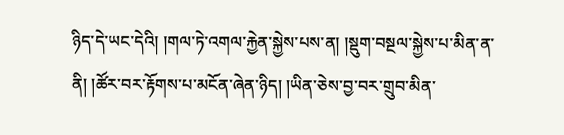ཉིད་དེ་ཡང་དེའི། །གལ་ཏེ་འགལ་རྐྱེན་སྐྱེས་པས་ན། །སྡུག་བསྔལ་སྐྱེས་པ་མིན་ན་ནི། །ཚོར་བར་རྟོགས་པ་མངོན་ཞེན་ཉིད། །ཡིན་ཅེས་བྱ་བར་གྲུབ་མིན་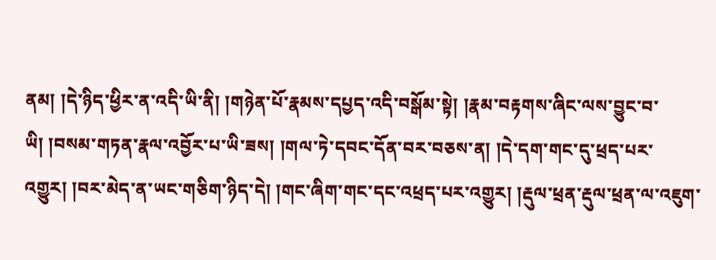ནམ། །དེ་ཉིད་ཕྱིར་ན་འདི་ཡི་ནི། །གཉེན་པོ་རྣམས་དཔྱད་འདི་བསྒོམ་སྟེ། །རྣམ་བརྟགས་ཞིང་ལས་བྱུང་བ་ཡི། །བསམ་གཏན་རྣལ་འབྱོར་པ་ཡི་ཟས། །གལ་ཏེ་དབང་དོན་བར་བཅས་ན། །དེ་དག་གང་དུ་ཕྲད་པར་འགྱུར། །བར་མེད་ན་ཡང་གཅིག་ཉིད་དེ། །གང་ཞིག་གང་དང་འཕྲད་པར་འགྱུར། །རྡུལ་ཕྲན་རྡུལ་ཕྲན་ལ་འཇུག་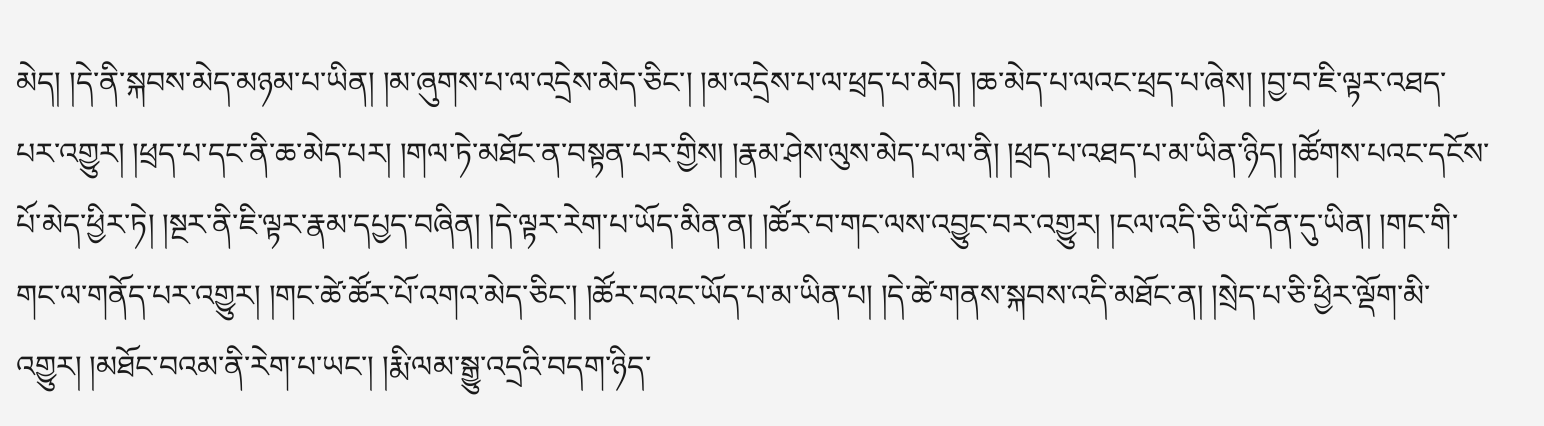མེད། །དེ་ནི་སྐབས་མེད་མཉམ་པ་ཡིན། །མ་ཞུགས་པ་ལ་འདྲེས་མེད་ཅིང་། །མ་འདྲེས་པ་ལ་ཕྲད་པ་མེད། །ཆ་མེད་པ་ལའང་ཕྲད་པ་ཞེས། །བྱ་བ་ཇི་ལྟར་འཐད་པར་འགྱུར། །ཕྲད་པ་དང་ནི་ཆ་མེད་པར། །གལ་ཏེ་མཐོང་ན་བསྟན་པར་གྱིས། །རྣམ་ཤེས་ལུས་མེད་པ་ལ་ནི། །ཕྲད་པ་འཐད་པ་མ་ཡིན་ཉིད། །ཚོགས་པའང་དངོས་པོ་མེད་ཕྱིར་ཏེ། །སྔར་ནི་ཇི་ལྟར་རྣམ་དཔྱད་བཞིན། །དེ་ལྟར་རེག་པ་ཡོད་མིན་ན། །ཚོར་བ་གང་ལས་འབྱུང་བར་འགྱུར། །ངལ་འདི་ཅི་ཡི་དོན་དུ་ཡིན། །གང་གི་གང་ལ་གནོད་པར་འགྱུར། །གང་ཚེ་ཚོར་པོ་འགའ་མེད་ཅིང་། །ཚོར་བའང་ཡོད་པ་མ་ཡིན་པ། །དེ་ཚེ་གནས་སྐབས་འདི་མཐོང་ན། །སྲེད་པ་ཅི་ཕྱིར་ལྡོག་མི་འགྱུར། །མཐོང་བའམ་ནི་རེག་པ་ཡང་། །རྨི་ལམ་སྒྱུ་འདྲའི་བདག་ཉིད་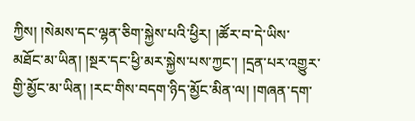ཀྱིས། །སེམས་དང་ལྷན་ཅིག་སྐྱེས་པའི་ཕྱིར། །ཚོར་བ་དེ་ཡིས་མཐོང་མ་ཡིན། །སྔར་དང་ཕྱི་མར་སྐྱེས་པས་ཀྱང་། །དྲན་པར་འགྱུར་གྱི་མྱོང་མ་ཡིན། །རང་གིས་བདག་ཉིད་མྱོང་མིན་ལ། །གཞན་དག་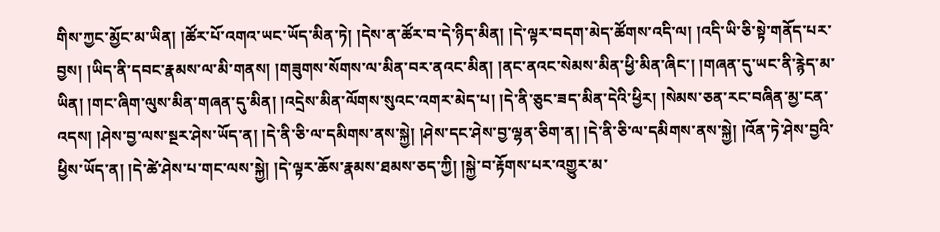གིས་ཀྱང་མྱོང་མ་ཡིན། །ཚོར་པོ་འགའ་ཡང་ཡོད་མིན་ཏེ། །དེས་ན་ཚོར་བ་དེ་ཉིད་མིན། །དེ་ལྟར་བདག་མེད་ཚོགས་འདི་ལ། །འདི་ཡི་ཅི་སྟེ་གནོད་པར་བྱས། །ཡིད་ནི་དབང་རྣམས་ལ་མི་གནས། །གཟུགས་སོགས་ལ་མིན་བར་ནའང་མིན། །ནང་ནའང་སེམས་མིན་ཕྱི་མིན་ཞིང་། །གཞན་དུ་ཡང་ནི་རྙེད་མ་ཡིན། །གང་ཞིག་ལུས་མིན་གཞན་དུ་མིན། །འདྲེས་མིན་ལོགས་སུའང་འགར་མེད་པ། །དེ་ནི་ཅུང་ཟད་མིན་དེའི་ཕྱིར། །སེམས་ཅན་རང་བཞིན་མྱ་ངན་འདས། །ཤེས་བྱ་ལས་སྔར་ཤེས་ཡོད་ན། །དེ་ནི་ཅི་ལ་དམིགས་ནས་སྐྱེ། །ཤེས་དང་ཤེས་བྱ་ལྷན་ཅིག་ན། །དེ་ནི་ཅི་ལ་དམིགས་ནས་སྐྱེ། །འོན་ཏེ་ཤེས་བྱའི་ཕྱིས་ཡོད་ན། །དེ་ཚེ་ཤེས་པ་གང་ལས་སྐྱེ། །དེ་ལྟར་ཆོས་རྣམས་ཐམས་ཅད་ཀྱི། །སྐྱེ་བ་རྟོགས་པར་འགྱུར་མ་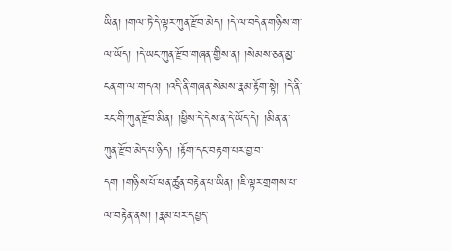ཡིན། །གལ་ཏེ་དེ་ལྟར་ཀུན་རྫོབ་མེད། །དེ་ལ་བདེན་གཉིས་ག་ལ་ཡོད། །དེ་ཡང་ཀུན་རྫོབ་གཞན་གྱིས་ན། །སེམས་ཅན་མྱ་ངན་ག་ལ་གདའ། །འདི་ནི་གཞན་སེམས་རྣམ་རྟོག་སྟེ། །དེ་ནི་རང་གི་ཀུན་རྫོབ་མིན། །ཕྱིས་དེ་དེས་ན་དེ་ཡོད་དེ། །མིན་ན་ཀུན་རྫོབ་མེད་པ་ཉིད། །རྟོག་དང་བརྟག་པར་བྱ་བ་དག །གཉིས་པོ་ཕན་ཚུན་བརྟེན་པ་ཡིན། །ཇི་ལྟར་གྲགས་པ་ལ་བརྟེན་ནས། །རྣམ་པར་དཔྱད་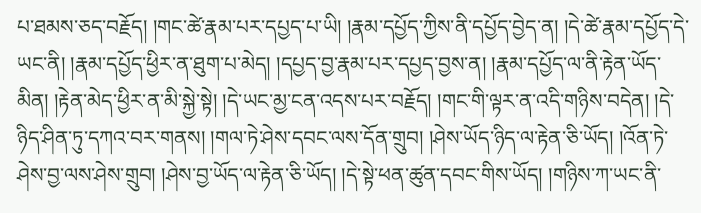པ་ཐམས་ཅད་བརྗོད། །གང་ཚེ་རྣམ་པར་དཔྱད་པ་ཡི། །རྣམ་དཔྱོད་ཀྱིས་ནི་དཔྱོད་བྱེད་ན། །དེ་ཚེ་རྣམ་དཔྱོད་དེ་ཡང་ནི། །རྣམ་དཔྱོད་ཕྱིར་ན་ཐུག་པ་མེད། །དཔྱད་བྱ་རྣམ་པར་དཔྱད་བྱས་ན། །རྣམ་དཔྱོད་ལ་ནི་རྟེན་ཡོད་མིན། །རྟེན་མེད་ཕྱིར་ན་མི་སྐྱེ་སྟེ། །དེ་ཡང་མྱ་ངན་འདས་པར་བརྗོད། །གང་གི་ལྟར་ན་འདི་གཉིས་བདེན། །དེ་ཉིད་ཤིན་ཏུ་དཀའ་བར་གནས། །གལ་ཏེ་ཤེས་དབང་ལས་དོན་གྲུབ། །ཤེས་ཡོད་ཉིད་ལ་རྟེན་ཅི་ཡོད། །འོན་ཏེ་ཤེས་བྱ་ལས་ཤེས་གྲུབ། །ཤེས་བྱ་ཡོད་ལ་རྟེན་ཅི་ཡོད། །དེ་སྟེ་ཕན་ཚུན་དབང་གིས་ཡོད། །གཉིས་ཀ་ཡང་ནི་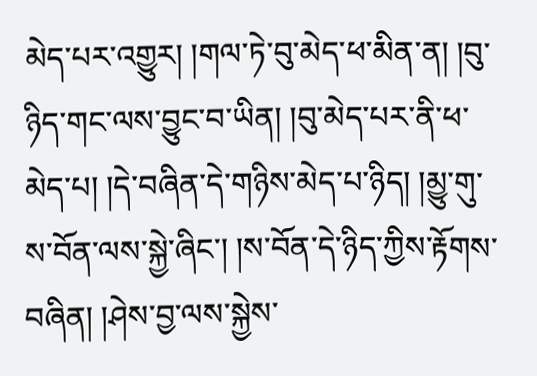མེད་པར་འགྱུར། །གལ་ཏེ་བུ་མེད་ཕ་མིན་ན། །བུ་ཉིད་གང་ལས་བྱུང་བ་ཡིན། །བུ་མེད་པར་ནི་ཕ་མེད་པ། །དེ་བཞིན་དེ་གཉིས་མེད་པ་ཉིད། །མྱུ་གུ་ས་བོན་ལས་སྐྱེ་ཞིང་། །ས་བོན་དེ་ཉིད་ཀྱིས་རྟོགས་བཞིན། །ཤེས་བྱ་ལས་སྐྱེས་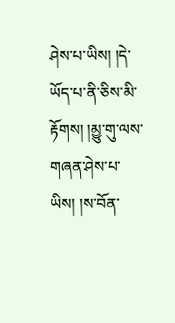ཤེས་པ་ཡིས། །དེ་ཡོད་པ་ནི་ཅིས་མི་རྟོགས། །མྱུ་གུ་ལས་གཞན་ཤེས་པ་ཡིས། །ས་བོན་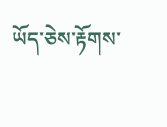ཡོད་ཅེས་རྟོགས་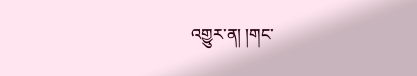འགྱུར་ན། །གང་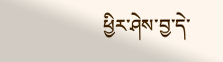ཕྱིར་ཤེས་བྱ་དེ་